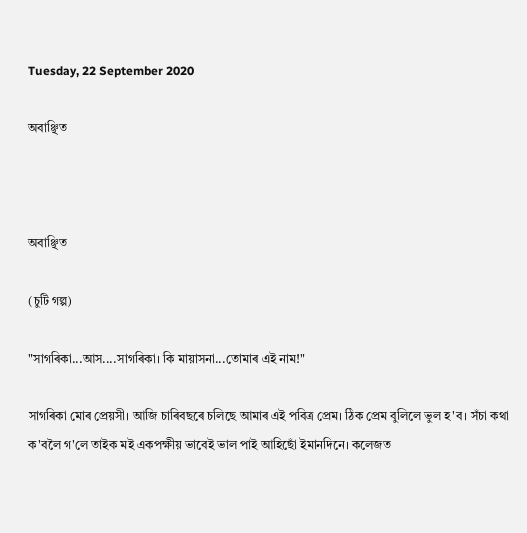Tuesday, 22 September 2020

অবাঞ্ছিত



অবাঞ্ছিত

(চুটি গল্প)

"সাগৰিকা...আস....সাগৰিকা। কি মায়াসনা...তোমাৰ এই নাম!"

সাগৰিকা মোৰ প্ৰেয়সী। আজি চাৰিবছৰে চলিছে আমাৰ এই পবিত্ৰ প্ৰেম। ঠিক প্ৰেম বুলিলে ভুল হ'ব। সঁচা কথা ক'বলৈ গ'লে তাইক মই একপক্ষীয় ভাবেই ভাল পাই আহিছোঁ ইমানদিনে। কলেজত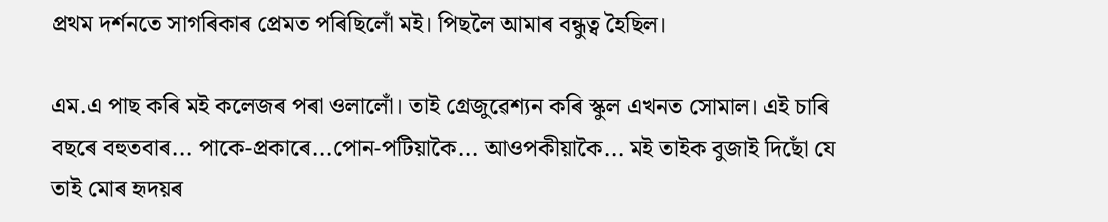প্ৰথম দৰ্শনতে সাগৰিকাৰ প্ৰেমত পৰিছিলোঁ মই। পিছলৈ আমাৰ বন্ধুত্ব হৈছিল।

এম.এ পাছ কৰি মই কলেজৰ পৰা ওলালোঁ। তাই গ্ৰেজুৱেশ্যন কৰি স্কুল এখনত সোমাল। এই চাৰি বছৰে বহুতবাৰ... পাকে-প্ৰকাৰে...পোন-পটিয়াকৈ... আওপকীয়াকৈ... মই তাইক বুজাই দিছোঁ যে তাই মোৰ হৃদয়ৰ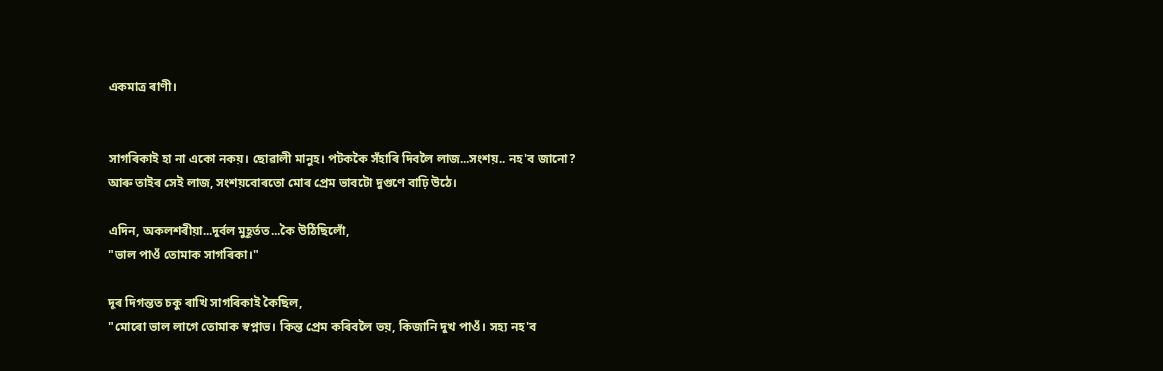একমাত্ৰ ৰাণী।


সাগৰিকাই হা না একো নকয়। ছোৱালী মানুহ। পটককৈ সঁহাৰি দিবলৈ লাজ...সংশয়.. নহ'ব জানো? আৰু তাইৰ সেই লাজ, সংশয়বোৰতো মোৰ প্ৰেম ভাবটো দুগুণে বাঢ়ি উঠে।

এদিন, অকলশৰীয়া...দুৰ্বল মুহূৰ্তত...কৈ উঠিছিলোঁ,
"ভাল পাওঁ তোমাক সাগৰিকা।"

দূৰ দিগন্তত চকু ৰাখি সাগৰিকাই কৈছিল,
"মোৰো ভাল লাগে তোমাক স্বপ্নাভ। কিন্ত প্ৰেম কৰিবলৈ ভয়, কিজানি দুখ পাওঁ। সহ্য নহ'ব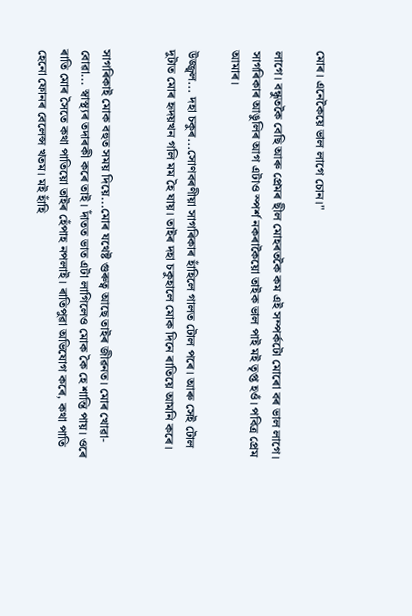মোৰ। এনেকৈয়ে ভাল লাগে চোন।"

লাগে। বন্ধুতকৈ বেছি আৰু প্ৰেমৰ ছীল মোহৰতকৈ কম এই সম্পৰ্কটো মোৰো বৰ ভাল লাগে। সাগৰিকাৰ আঙুলিৰ আগ এটাও স্পৰ্শ নকৰাকৈয়ো তাইক ভাল পাই মই তৃপ্ত হওঁ। পবিত্ৰ প্ৰেম আমাৰ।

উজ্জ্বল... দহা চকুৰ...সোণবৰণীয়া সাগৰিকাৰ হাঁহিলে গালত টোল পৰে। আৰু সেই টোল দুটাত মোৰ হৃদয়খন গলি মম হৈ যায়। তাইৰ দহা চকুহালে মোক দিনে ৰাতিয়ে আমনি কৰে।


সাগৰিকাই মোক বহুত সময় দিয়ে...মোৰ যথেষ্ট গুৰুত্ব আছে তাইৰ জীৱনত। মোৰ খোৱা-বোৱা... স্বাস্থ্যৰ তদাৰকী কৰে তাই। দাঁতত ভাত এটা লাগিলেও মোক কৈ হে শান্তি পায়। ওৰে ৰাতি মোৰ সৈতে কথা পাতিয়ো তাইৰ হেঁপাহ নপলাই। ৰাতিপুৱা অভিযোগ কৰে, কথা পাতি হেনো ফোনৰ বেলেন্স খতম। মই হাঁহি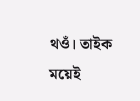থওঁ। তাইক ময়েই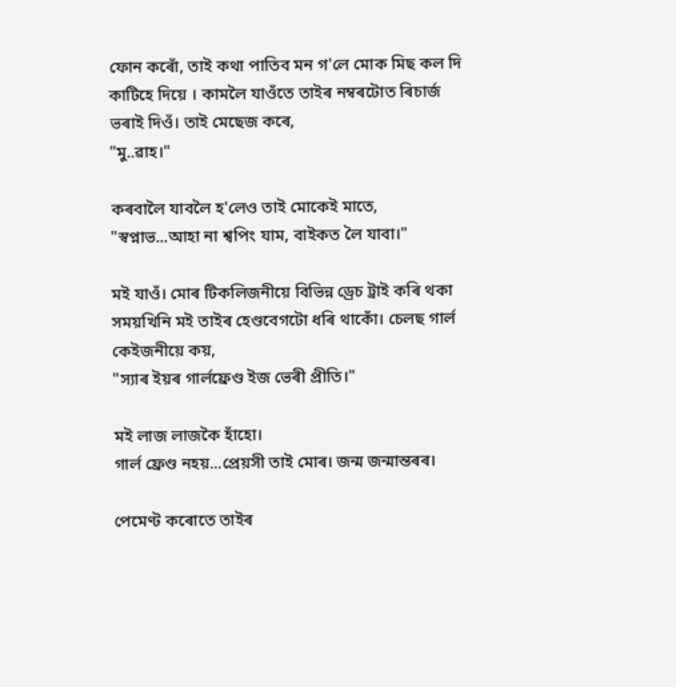ফোন কৰোঁ, তাই কথা পাতিব মন গ'লে মোক মিছ কল দি কাটিহে দিয়ে । কামলৈ যাওঁতে তাইৰ নম্বৰটোত ৰিচার্জ ভৰাই দিওঁ। তাই মেছেজ কৰে,
"মু..ৱাহ।"

কৰবালৈ যাবলৈ হ'লেও তাই মোকেই মাতে,
"স্বপ্নাভ...আহা না শ্বপিং যাম, বাইকত লৈ যাবা।"

মই যাওঁ। মোৰ টিকলিজনীয়ে বিভিন্ন ড্ৰেচ ট্ৰাই কৰি থকা সময়খিনি মই তাইৰ হেণ্ডবেগটো ধৰি থাকোঁ। চেলছ গাৰ্ল কেইজনীয়ে কয়,
"স্যাৰ ইয়ৰ গাৰ্লফ্রেণ্ড ইজ ভেৰী প্ৰীতি।"

মই লাজ লাজকৈ হাঁহো।
গাৰ্ল ফ্রেণ্ড নহয়...প্ৰেয়সী তাই মোৰ। জন্ম জন্মান্তৰৰ।

পেমেণ্ট কৰোতে তাইৰ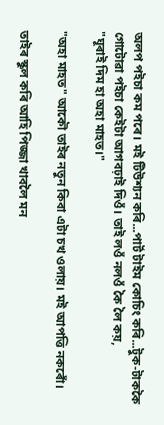অলপ পইচা কম পৰে। মই টিউশ্যন কৰি...পাৰ্ট টাইম কোচিং কৰি...টুক-টাককৈ গোটোৱা পইচা কেইটা আগবঢ়াই দিওঁ। তাই লওঁ নলওঁ কৈ লৈ কয়,
"ঘূৰাই দিম হা অহা মাহত।"

"অহা মাহত" আকৌ তাইৰ নতুন কিবা এটা চখ ওলায়। মই আপত্তি নকৰোঁ।

তাইৰ স্কুল কৰি আহি পিজ্জা খাবলৈ মন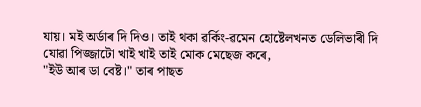যায়। মই অৰ্ডাৰ দি দিও। তাই থকা ৱৰ্কিং-ৱমেন হোষ্টেলখনত ডেলিভাৰী দি যোৱা পিজ্জাটো খাই খাই তাই মোক মেছেজ কৰে,
"ইউ আৰ ডা বেষ্ট।" তাৰ পাছত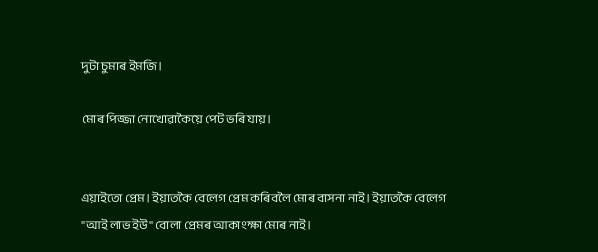দুটা চুমাৰ ইমজি।

মোৰ পিজ্জা নোখোৱাকৈয়ে পেট ভৰি যায়।


এয়াইতো প্ৰেম। ইয়াতকৈ বেলেগ প্ৰেম কৰিবলৈ মোৰ বাসনা নাই। ইয়াতকৈ বেলেগ "আই লাভ ইউ" বোলা প্ৰেমৰ আকাংক্ষা মোৰ নাই।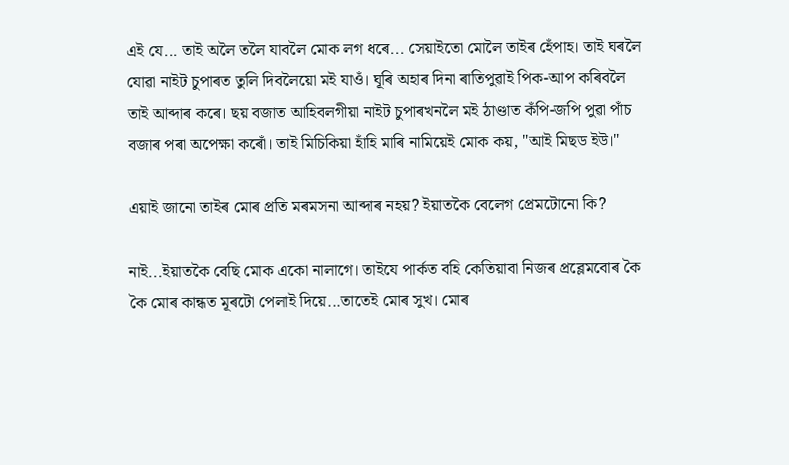এই যে... তাই অলৈ তলৈ যাবলৈ মোক লগ ধৰে... সেয়াইতো মোলৈ তাইৰ হেঁপাহ। তাই ঘৰলৈ যোৱা নাইট চুপাৰত তুলি দিবলৈয়ো মই যাওঁ। ঘূৰি অহাৰ দিনা ৰাতিপুৱাই পিক-আপ কৰিবলৈ তাই আব্দাৰ কৰে। ছয় বজাত আহিবলগীয়া নাইট চুপাৰখনলৈ মই ঠাণ্ডাত কঁপি-জপি পুৱা পাঁচ বজাৰ পৰা অপেক্ষা কৰোঁ। তাই মিচিকিয়া হাঁহি মাৰি নামিয়েই মোক কয়, "আই মিছড ইউ।"

এয়াই জানো তাইৰ মোৰ প্ৰতি মৰমসনা আব্দাৰ নহয়? ইয়াতকৈ বেলেগ প্ৰেমটোনো কি?

নাই...ইয়াতকৈ বেছি মোক একো নালাগে। তাইযে পাৰ্কত বহি কেতিয়াবা নিজৰ প্রব্লেমবোৰ কৈ কৈ মোৰ কান্ধত মূৰটো পেলাই দিয়ে...তাতেই মোৰ সুখ। মোৰ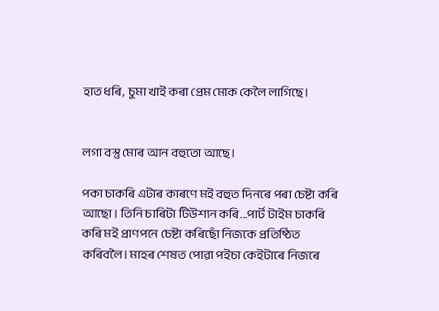হাত ধৰি, চুমা খাই কৰা প্ৰেম মোক কেলৈ লাগিছে।


লগা বস্তু মোৰ আন বহুতো আছে।

পকা চাকৰি এটাৰ কাৰণে মই বহুত দিনৰে পৰা চেষ্টা কৰি আছো। তিনি চাৰিটা টিউশ্যন কৰি...পাৰ্ট টাইম চাকৰি কৰি মই প্ৰাণপনে চেষ্টা কৰিছোঁ নিজকে প্রতিষ্ঠিত কৰিবলৈ। মাহৰ শেষত পোৱা পইচা কেইটাৰে নিজৰে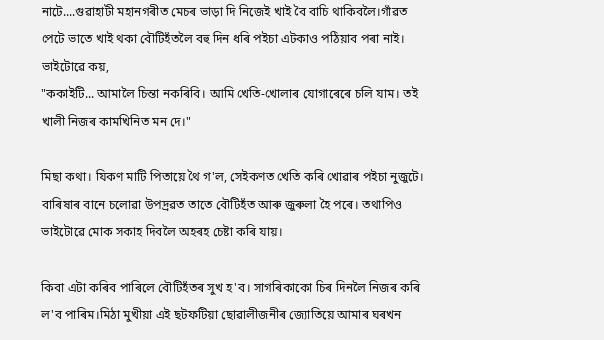নাটে....গুৱাহাটী মহানগৰীত মেচৰ ভাড়া দি নিজেই খাই বৈ বাচি থাকিবলৈ।গাঁৱত পেটে ভাতে খাই থকা বৌটিহঁতলৈ বহু দিন ধৰি পইচা এটকাও পঠিয়াব পৰা নাই। ভাইটোৱে কয়,
"ককাইটি... আমালৈ চিন্তা নকৰিবি। আমি খেতি-খোলাৰ যোগাৰেৰে চলি যাম। তই খালী নিজৰ কামখিনিত মন দে।"

মিছা কথা। যিকণ মাটি পিতায়ে থৈ গ'ল, সেইকণত খেতি কৰি খোৱাৰ পইচা নুজুটে। বাৰিষাৰ বানে চলোৱা উপদ্ৰৱত তাতে বৌটিহঁত আৰু জুৰুলা হৈ পৰে। তথাপিও ভাইটোৱে মোক সকাহ দিবলৈ অহৰহ চেষ্টা কৰি যায়।

কিবা এটা কৰিব পাৰিলে বৌটিহঁতৰ সুখ হ'ব। সাগৰিকাকো চিৰ দিনলৈ নিজৰ কৰি ল'ব পাৰিম।মিঠা মুখীয়া এই ছটফটিয়া ছোৱালীজনীৰ জ্যোতিয়ে আমাৰ ঘৰখন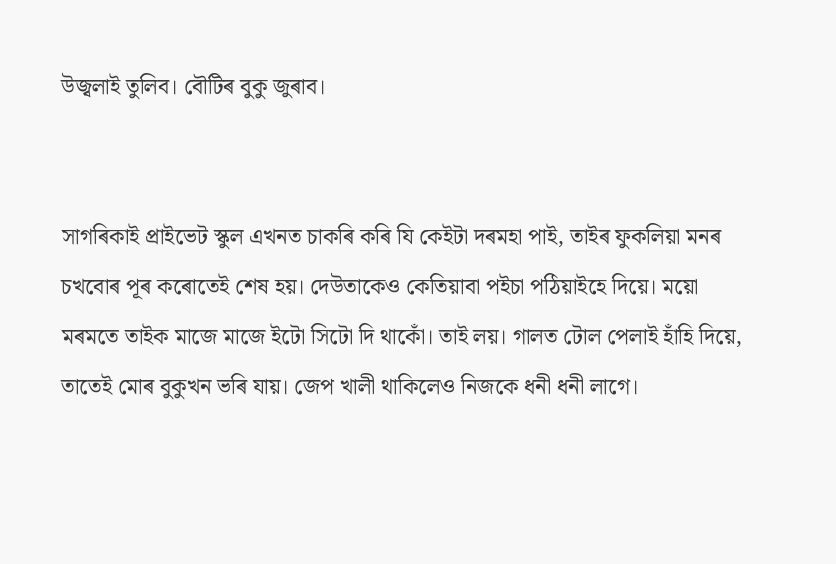উজ্বলাই তুলিব। বৌটিৰ বুকু জুৰাব।


সাগৰিকাই প্ৰাইভেট স্কুল এখনত চাকৰি কৰি যি কেইটা দৰমহা পাই, তাইৰ ফুকলিয়া মনৰ চখবোৰ পূৰ কৰোতেই শেষ হয়। দেউতাকেও কেতিয়াবা পইচা পঠিয়াইহে দিয়ে। ময়ো মৰমতে তাইক মাজে মাজে ইটো সিটো দি থাকোঁ। তাই লয়। গালত টোল পেলাই হাঁহি দিয়ে, তাতেই মোৰ বুকুখন ভৰি যায়। জেপ খালী থাকিলেও নিজকে ধনী ধনী লাগে।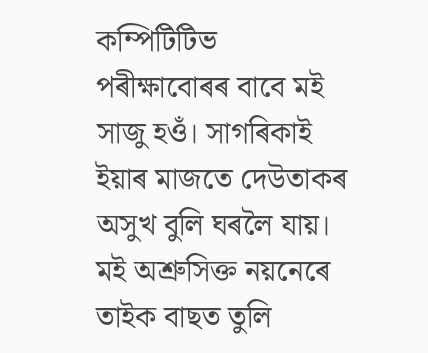কম্পিটিটিভ পৰীক্ষাবোৰৰ বাবে মই সাজু হওঁ। সাগৰিকাই ইয়াৰ মাজতে দেউতাকৰ অসুখ বুলি ঘৰলৈ যায়। মই অশ্রুসিক্ত নয়নেৰে তাইক বাছত তুলি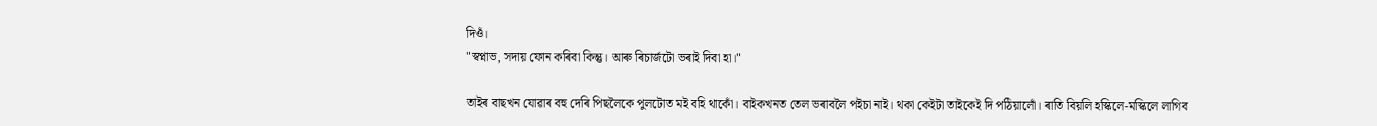দিওঁ।
"স্বপ্নাভ, সদায় ফোন কৰিবা কিন্তু। আৰু ৰিচার্জটো ভৰাই দিবা হা।"

তাইৰ বাছখন যোৱাৰ বহু দেৰি পিছলৈকে পুলটোত মই বহি থাকোঁ। বাইকখনত তেল ভৰাবলৈ পইচা নাই। থকা কেইটা তাইকেই দি পঠিয়ালোঁ। ৰাতি বিয়লি হস্কিলে-মস্কিলে লাগিব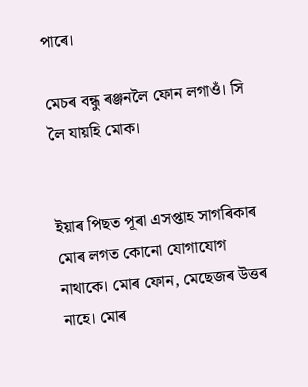পাৰে।

মেচৰ বন্ধু ৰঞ্জনলৈ ফোন লগাওঁ। সি লৈ যায়হি মোক।


ইয়াৰ পিছত পূৰা এসপ্তাহ সাগৰিকাৰ মোৰ লগত কোনো যোগাযোগ নাথাকে। মোৰ ফোন, মেছেজৰ উত্তৰ নাহে। মোৰ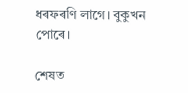ধৰফৰণি লাগে। বুকুখন পোৰে।

শেষত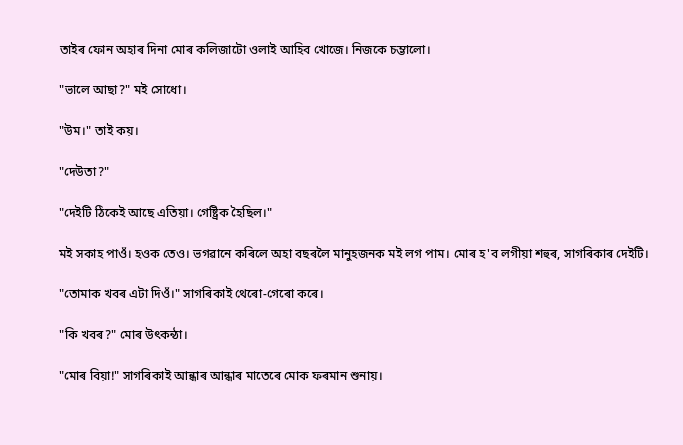তাইৰ ফোন অহাৰ দিনা মোৰ কলিজাটো ওলাই আহিব খোজে। নিজকে চম্ভালো।

"ভালে আছা?" মই সোধো।

"উম।" তাই কয়।

"দেউতা?"

"দেইটি ঠিকেই আছে এতিয়া। গেষ্ট্ৰিক হৈছিল।"

মই সকাহ পাওঁ। হওক তেও। ভগৱানে কৰিলে অহা বছৰলৈ মানুহজনক মই লগ পাম। মোৰ হ'ব লগীয়া শহুৰ, সাগৰিকাৰ দেইটি।

"তোমাক খবৰ এটা দিওঁ।" সাগৰিকাই থেৰো-গেৰো কৰে।

"কি খবৰ?" মোৰ উৎকন্ঠা।

"মোৰ বিয়া!" সাগৰিকাই আন্ধাৰ আন্ধাৰ মাতেৰে মোক ফৰমান শুনায়।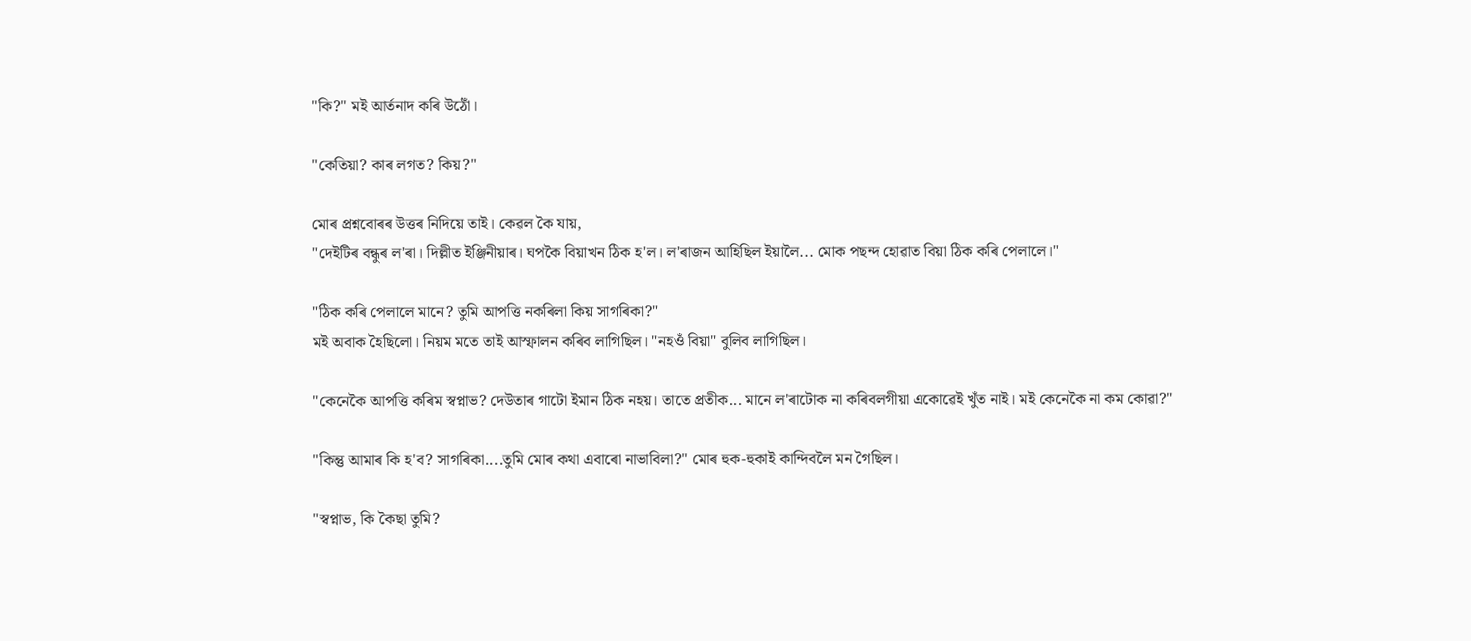"কি?" মই আৰ্তনাদ কৰি উঠোঁ।

"কেতিয়া? কাৰ লগত? কিয়?"

মোৰ প্ৰশ্নবোৰৰ উত্তৰ নিদিয়ে তাই। কেৱল কৈ যায়,
"দেইটিৰ বন্ধুৰ ল'ৰা। দিল্লীত ইঞ্জিনীয়াৰ। ঘপকৈ বিয়াখন ঠিক হ'ল। ল'ৰাজন আহিছিল ইয়ালৈ... মোক পছন্দ হোৱাত বিয়া ঠিক কৰি পেলালে।"

"ঠিক কৰি পেলালে মানে? তুমি আপত্তি নকৰিলা কিয় সাগৰিকা?"
মই অবাক হৈছিলো। নিয়ম মতে তাই আস্ফালন কৰিব লাগিছিল। "নহওঁ বিয়া" বুলিব লাগিছিল।

"কেনেকৈ আপত্তি কৰিম স্বপ্নাভ? দেউতাৰ গাটো ইমান ঠিক নহয়। তাতে প্ৰতীক... মানে ল'ৰাটোক না কৰিবলগীয়া একোৱেই খুঁত নাই। মই কেনেকৈ না কম কোৱা?"

"কিন্তু আমাৰ কি হ'ব? সাগৰিকা....তুমি মোৰ কথা এবাৰো নাভাবিলা?" মোৰ হুক-হুকাই কান্দিবলৈ মন গৈছিল।

"স্বপ্নাভ, কি কৈছা তুমি?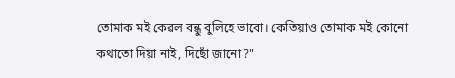তোমাক মই কেৱল বন্ধু বুলিহে ভাবো। কেতিয়াও তোমাক মই কোনো কথাতো দিয়া নাই, দিছোঁ জানো?"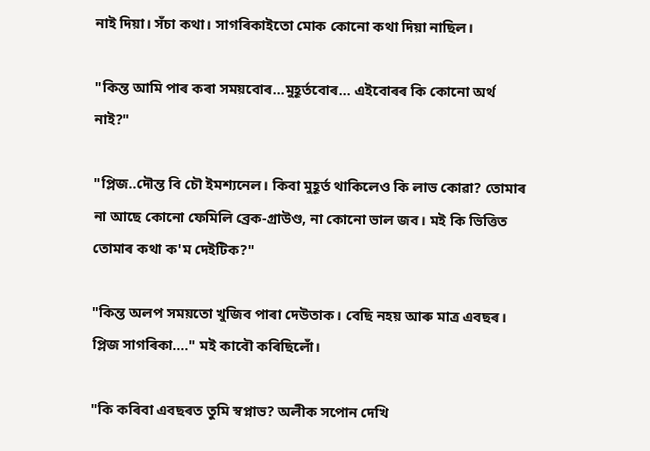নাই দিয়া। সঁচা কথা। সাগৰিকাইতো মোক কোনো কথা দিয়া নাছিল।

"কিন্ত আমি পাৰ কৰা সময়বোৰ...মুহূৰ্তবোৰ... এইবোৰৰ কি কোনো অৰ্থ নাই?"

"প্লিজ..দৌন্ত বি চৌ ইমশ্যনেল। কিবা মুহূৰ্ত থাকিলেও কি লাভ কোৱা? তোমাৰ না আছে কোনো ফেমিলি ব্ৰেক-গ্ৰাউণ্ড, না কোনো ভাল জব। মই কি ভিত্তিত তোমাৰ কথা ক'ম দেইটিক?"

"কিন্ত অলপ সময়তো খুজিব পাৰা দেউতাক। বেছি নহয় আৰু মাত্ৰ এবছৰ। প্লিজ সাগৰিকা...." মই কাবৌ কৰিছিলোঁ।

"কি কৰিবা এবছৰত তুমি স্বপ্নাভ? অলীক সপোন দেখি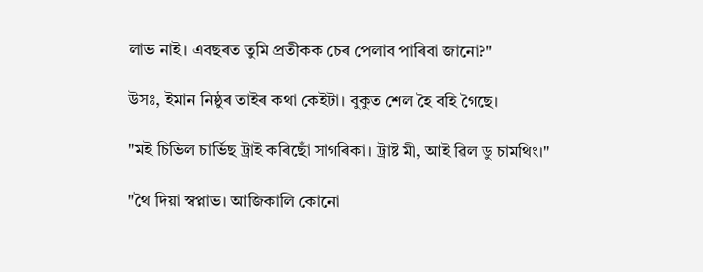লাভ নাই। এবছৰত তুমি প্ৰতীকক চেৰ পেলাব পাৰিবা জানো?"

উসঃ, ইমান নিষ্ঠুৰ তাইৰ কথা কেইটা। বুকুত শেল হৈ বহি গৈছে।

"মই চিভিল চাৰ্ভিছ ট্ৰাই কৰিছোঁ সাগৰিকা। ট্ৰাষ্ট মী, আই ৱিল ডু চামথিং।"

"থৈ দিয়া স্বপ্নাভ। আজিকালি কোনো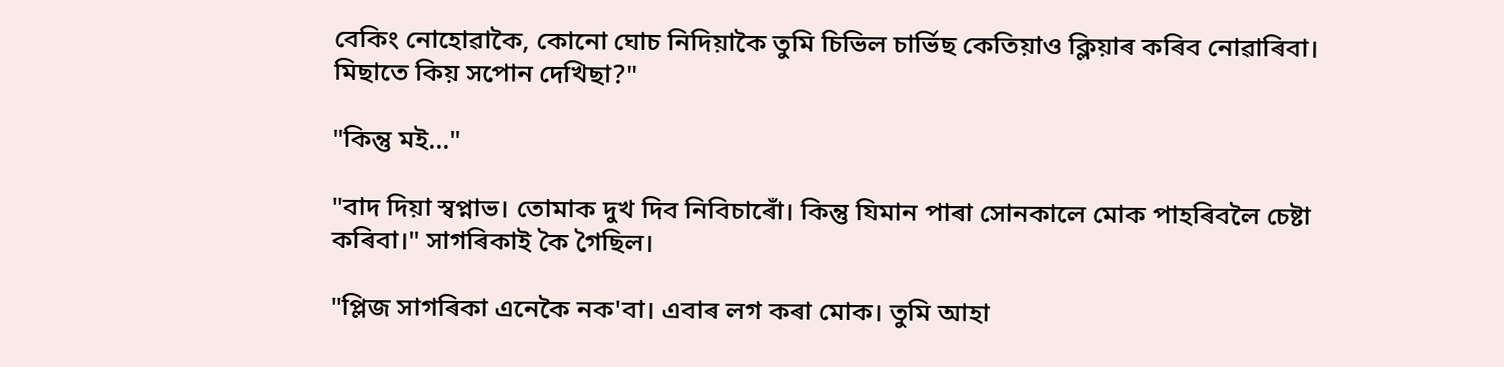বেকিং নোহোৱাকৈ, কোনো ঘোচ নিদিয়াকৈ তুমি চিভিল চাৰ্ভিছ কেতিয়াও ক্লিয়াৰ কৰিব নোৱাৰিবা। মিছাতে কিয় সপোন দেখিছা?"

"কিন্তু মই..."

"বাদ দিয়া স্বপ্নাভ। তোমাক দুখ দিব নিবিচাৰোঁ। কিন্তু যিমান পাৰা সোনকালে মোক পাহৰিবলৈ চেষ্টা কৰিবা।" সাগৰিকাই কৈ গৈছিল।

"প্লিজ সাগৰিকা এনেকৈ নক'বা। এবাৰ লগ কৰা মোক। তুমি আহা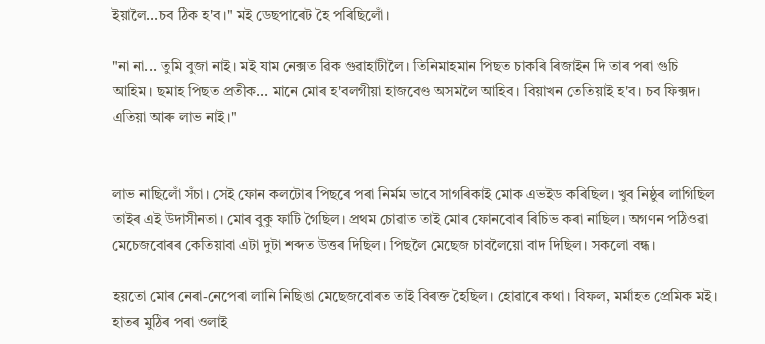ইয়ালৈ...চব ঠিক হ'ব।" মই ডেছপাৰেট হৈ পৰিছিলোঁ।

"না না... তুমি বুজা নাই। মই যাম নেক্সত ৱিক গুৱাহাটীলৈ। তিনিমাহমান পিছত চাকৰি ৰিজাইন দি তাৰ পৰা গুচি আহিম। ছমাহ পিছত প্ৰতীক... মানে মোৰ হ'বলগীয়া হাজবেণ্ড অসমলৈ আহিব। বিয়াখন তেতিয়াই হ'ব। চব ফিক্সদ। এতিয়া আৰু লাভ নাই।"


লাভ নাছিলোঁ সঁচা। সেই ফোন কলটোৰ পিছৰে পৰা নিৰ্মম ভাবে সাগৰিকাই মোক এভইড কৰিছিল। খুব নিষ্ঠুৰ লাগিছিল তাইৰ এই উদাসীনতা। মোৰ বুকু ফাটি গৈছিল। প্ৰথম চোৱাত তাই মোৰ ফোনবোৰ ৰিচিভ কৰা নাছিল। অগণন পঠিওৱা মেচেজবোৰৰ কেতিয়াবা এটা দুটা শব্দত উত্তৰ দিছিল। পিছলৈ মেছেজ চাবলৈয়ো বাদ দিছিল। সকলো বন্ধ।

হয়তো মোৰ নেৰা-নেপেৰা লানি নিছিঙা মেছেজবোৰত তাই বিৰক্ত হৈছিল। হোৱাৰে কথা। বিফল, মৰ্মাহত প্ৰেমিক মই। হাতৰ মুঠিৰ পৰা ওলাই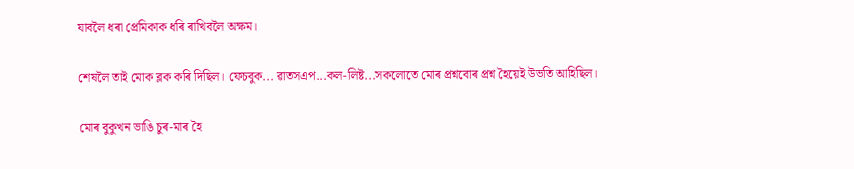যাবলৈ ধৰা প্ৰেমিকাক ধৰি ৰাখিবলৈ অক্ষম।

শেষলৈ তাই মোক ব্লক কৰি দিছিল। ফেচবুক... ৱাতসএপ...কল-লিষ্ট...সকলোতে মোৰ প্ৰশ্নবোৰ প্ৰশ্ন হৈয়েই উভতি আহিছিল।

মোৰ বুকুখন ভাঙি চুৰ-মাৰ হৈ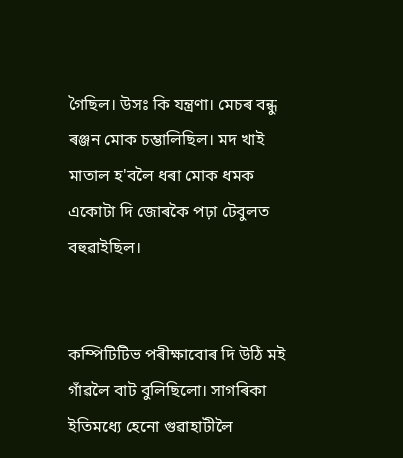গৈছিল। উসঃ কি যন্ত্ৰণা। মেচৰ বন্ধু ৰঞ্জন মোক চম্ভালিছিল। মদ খাই মাতাল হ'বলৈ ধৰা মোক ধমক একোটা দি জোৰকৈ পঢ়া টেবুলত বহুৱাইছিল।


কম্পিটিটিভ পৰীক্ষাবোৰ দি উঠি মই গাঁৱলৈ বাট বুলিছিলো। সাগৰিকা ইতিমধ্যে হেনো গুৱাহাটীলৈ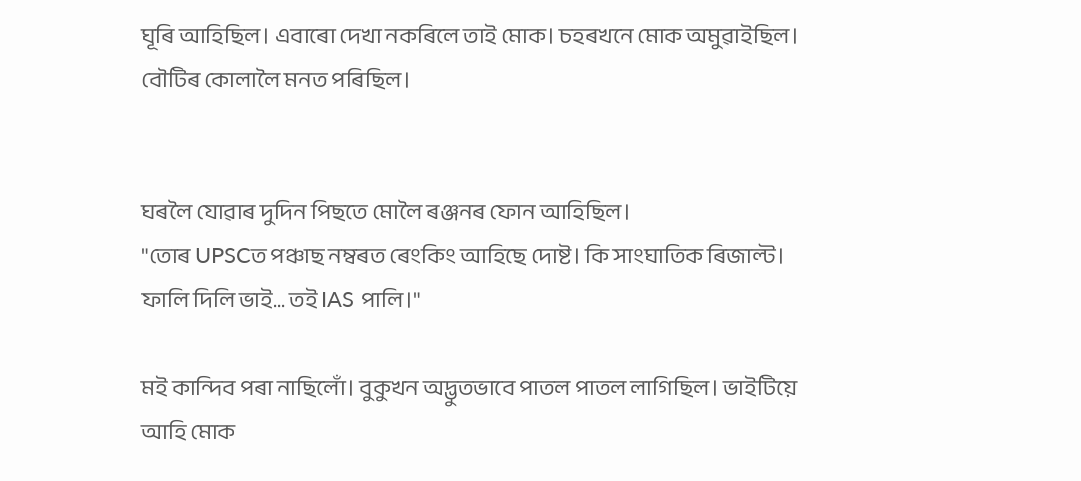ঘূৰি আহিছিল। এবাৰো দেখা নকৰিলে তাই মোক। চহৰখনে মোক অমুৱাইছিল। বৌটিৰ কোলালৈ মনত পৰিছিল।


ঘৰলৈ যোৱাৰ দুদিন পিছতে মোলৈ ৰঞ্জনৰ ফোন আহিছিল।
"তোৰ UPSCত পঞ্চাছ নম্বৰত ৰেংকিং আহিছে দোষ্ট। কি সাংঘাতিক ৰিজাল্ট। ফালি দিলি ভাই... তই IAS পালি।"

মই কান্দিব পৰা নাছিলোঁ। বুকুখন অদ্ভুতভাবে পাতল পাতল লাগিছিল। ভাইটিয়ে আহি মোক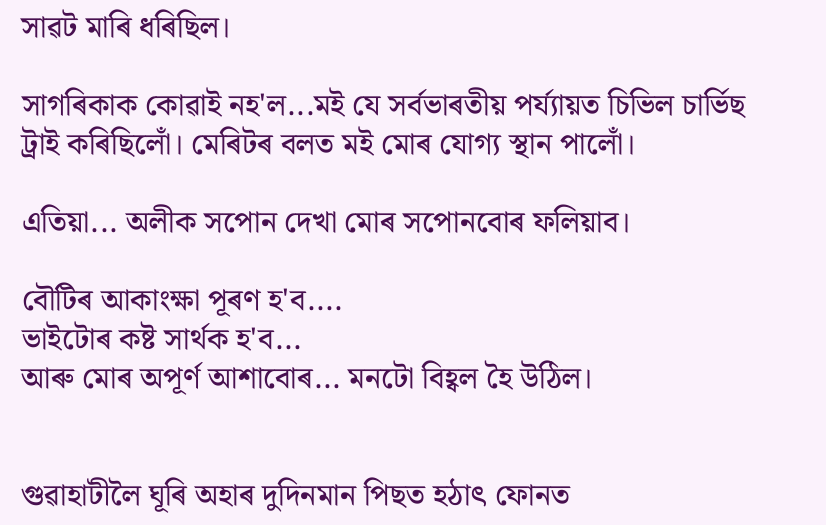সাৱট মাৰি ধৰিছিল।

সাগৰিকাক কোৱাই নহ'ল...মই যে সৰ্বভাৰতীয় পৰ্য্যায়ত চিভিল চাৰ্ভিছ ট্ৰাই কৰিছিলোঁ। মেৰিটৰ বলত মই মোৰ যোগ্য স্থান পালোঁ।

এতিয়া... অলীক সপোন দেখা মোৰ সপোনবোৰ ফলিয়াব।

বৌটিৰ আকাংক্ষা পূৰণ হ'ব....
ভাইটোৰ কষ্ট সাৰ্থক হ'ব...
আৰু মোৰ অপূৰ্ণ আশাবোৰ... মনটো বিহ্বল হৈ উঠিল।


গুৱাহাটীলৈ ঘূৰি অহাৰ দুদিনমান পিছত হঠাৎ ফোনত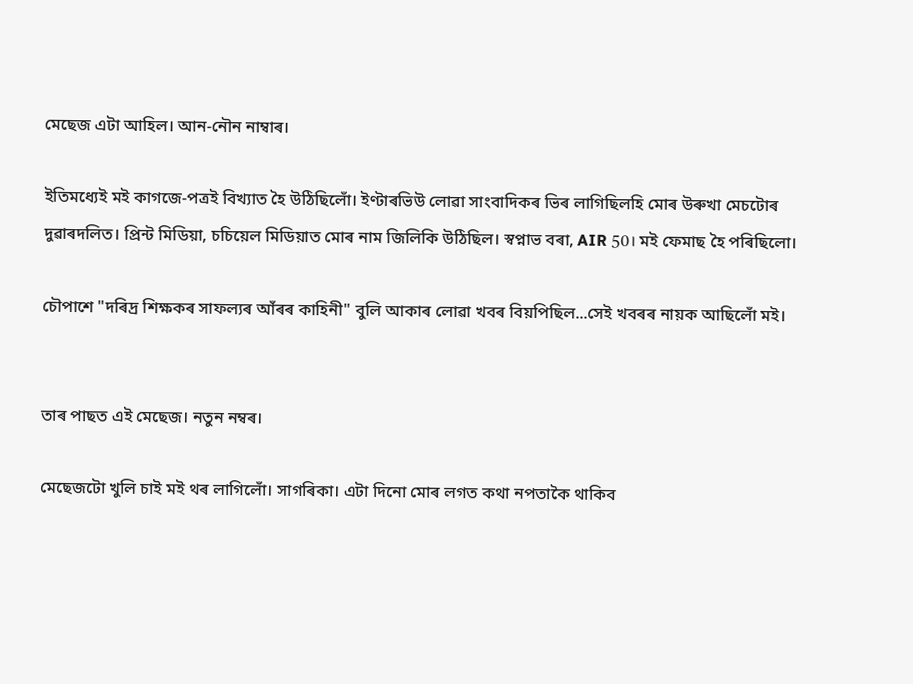মেছেজ এটা আহিল। আন-নৌন নাম্বাৰ।

ইতিমধ্যেই মই কাগজে-পত্ৰই বিখ্যাত হৈ উঠিছিলোঁ। ইণ্টাৰভিউ লোৱা সাংবাদিকৰ ভিৰ লাগিছিলহি মোৰ উৰুখা মেচটোৰ দুৱাৰদলিত। প্ৰিন্ট মিডিয়া, চচিয়েল মিডিয়াত মোৰ নাম জিলিকি উঠিছিল। স্বপ্নাভ বৰা, AIR 50। মই ফেমাছ হৈ পৰিছিলো।

চৌপাশে "দৰিদ্ৰ শিক্ষকৰ সাফল্যৰ আঁৰৰ কাহিনী" বুলি আকাৰ লোৱা খবৰ বিয়পিছিল...সেই খবৰৰ নায়ক আছিলোঁ মই।


তাৰ পাছত এই মেছেজ। নতুন নম্বৰ।

মেছেজটো খুলি চাই মই থৰ লাগিলোঁ। সাগৰিকা। এটা দিনো মোৰ লগত কথা নপতাকৈ থাকিব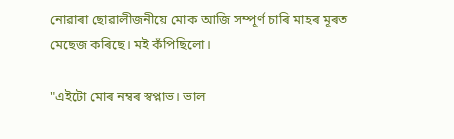নোৱাৰা ছোৱালীজনীয়ে মোক আজি সম্পূৰ্ণ চাৰি মাহৰ মূৰত মেছেজ কৰিছে। মই কঁপিছিলো।

"এইটো মোৰ নম্বৰ স্বপ্নাভ। ভাল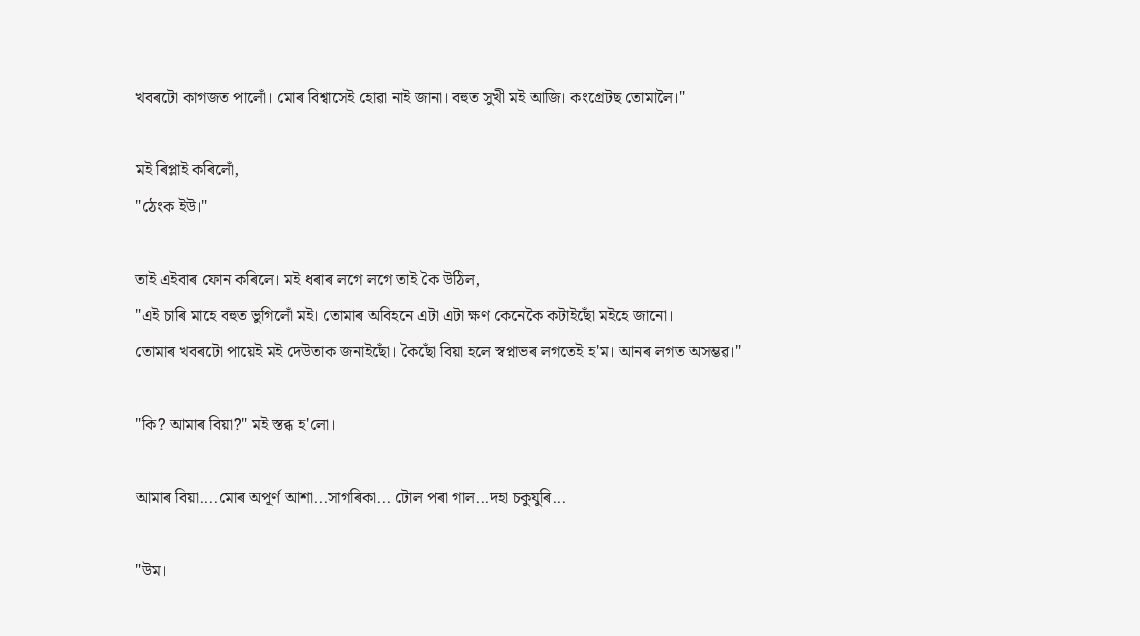খবৰটো কাগজত পালোঁ। মোৰ বিশ্বাসেই হোৱা নাই জানা। বহুত সুখী মই আজি। কংগ্ৰেটছ তোমালৈ।"

মই ৰিপ্লাই কৰিলোঁ,
"ঠেংক ইউ।"

তাই এইবাৰ ফোন কৰিলে। মই ধৰাৰ লগে লগে তাই কৈ উঠিল,
"এই চাৰি মাহে বহুত ভুগিলোঁ মই। তোমাৰ অবিহনে এটা এটা ক্ষণ কেনেকৈ কটাইছোঁ মইহে জানো।
তোমাৰ খবৰটো পায়েই মই দেউতাক জনাইছোঁ। কৈছোঁ বিয়া হলে স্বপ্নাভৰ লগতেই হ'ম। আনৰ লগত অসম্ভৱ।"

"কি? আমাৰ বিয়া?" মই স্তব্ধ হ'লো।

আমাৰ বিয়া....মোৰ অপূৰ্ণ আশা...সাগৰিকা... টোল পৰা গাল...দহা চকুযুৰি...

"উম।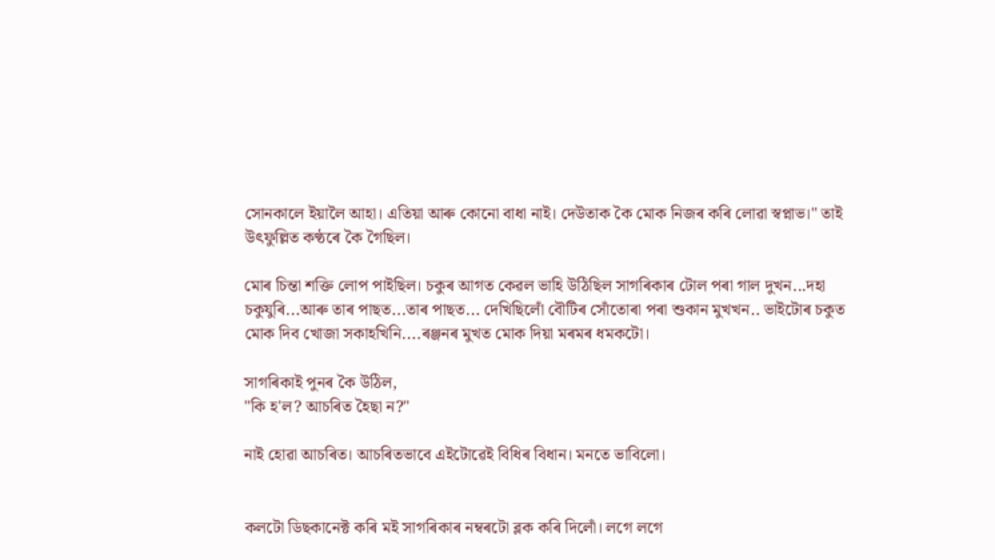সোনকালে ইয়ালৈ আহা। এতিয়া আৰু কোনো বাধা নাই। দেউতাক কৈ মোক নিজৰ কৰি লোৱা স্বপ্নাভ।" তাই উৎফুল্লিত কণ্ঠৰে কৈ গৈছিল।

মোৰ চিন্তা শক্তি লোপ পাইছিল। চকুৰ আগত কেৱল ভাহি উঠিছিল সাগৰিকাৰ টোল পৰা গাল দুখন...দহা চকুযুৰি...আৰু তাৰ পাছত...তাৰ পাছত... দেখিছিলোঁ বৌটিৰ সোঁতোৰা পৰা শুকান মুখখন.. ভাইটোৰ চকুত মোক দিব খোজা সকাহখিনি....ৰঞ্জনৰ মুখত মোক দিয়া মৰমৰ ধমকটো।

সাগৰিকাই পুনৰ কৈ উঠিল,
"কি হ'ল? আচৰিত হৈছা ন?"

নাই হোৱা আচৰিত। আচৰিতভাবে এইটোৱেই বিধিৰ বিধান। মনতে ভাবিলো।


কলটো ডিছকানেক্ট কৰি মই সাগৰিকাৰ নম্বৰটো ব্লক কৰি দিলোঁ। লগে লগে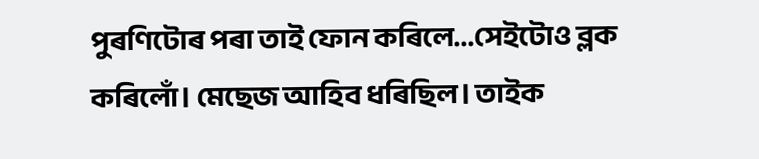পুৰণিটোৰ পৰা তাই ফোন কৰিলে...সেইটোও ব্লক কৰিলোঁ। মেছেজ আহিব ধৰিছিল। তাইক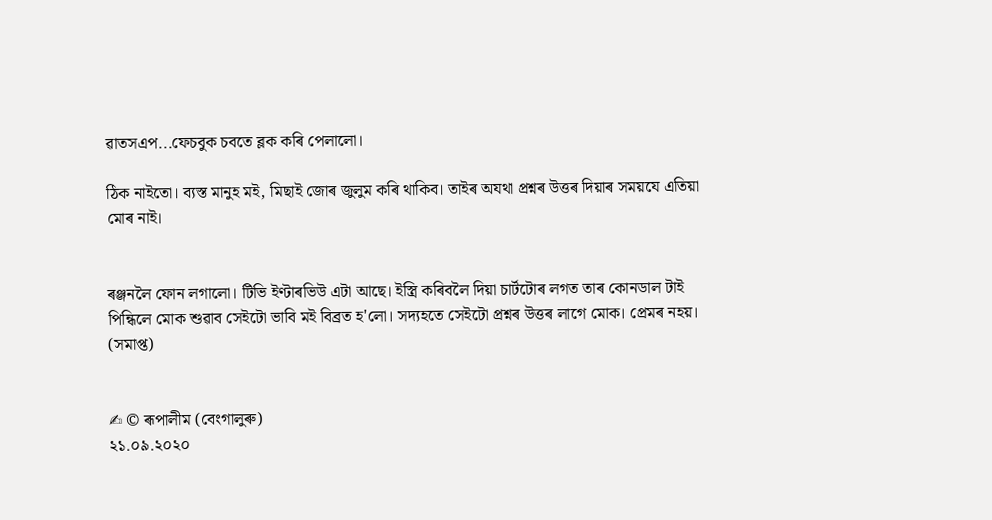ৱাতসএপ...ফেচবুক চবতে ব্লক কৰি পেলালো।

ঠিক নাইতো। ব্যস্ত মানুহ মই, মিছাই জোৰ জুলুম কৰি থাকিব। তাইৰ অযথা প্ৰশ্নৰ উত্তৰ দিয়াৰ সময়যে এতিয়া মোৰ নাই।


ৰঞ্জনলৈ ফোন লগালো। টিভি ইণ্টাৰভিউ এটা আছে। ইস্ত্রি কৰিবলৈ দিয়া চাৰ্টটোৰ লগত তাৰ কোনডাল টাই পিন্ধিলে মোক শুৱাব সেইটো ভাবি মই বিব্ৰত হ'লো। সদ্যহতে সেইটো প্ৰশ্নৰ উত্তৰ লাগে মোক। প্ৰেমৰ নহয়।
(সমাপ্ত)


✍ © ৰূপালীম (বেংগালুৰু)
২১.০৯.২০২০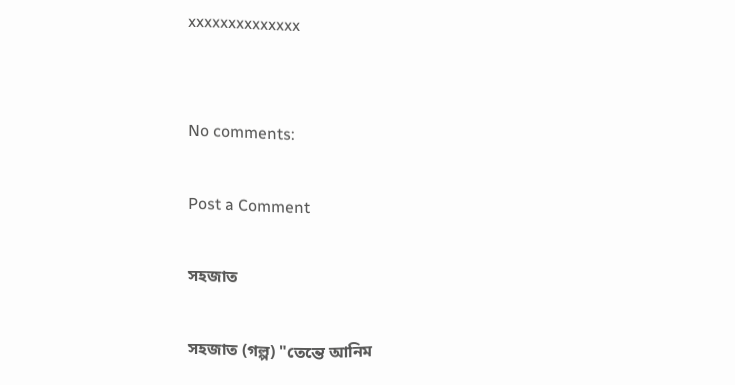xxxxxxxxxxxxxx


No comments:

Post a Comment

সহজাত

সহজাত (গল্প) "তেন্তে আনিম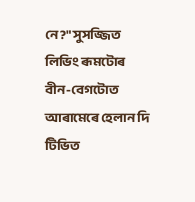নে?" সুসজ্জিত লিভিং ৰূমটোৰ বীন-বেগটোত আৰামেৰে হেলান দি টিভিত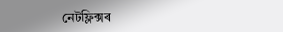নেটফ্লিক্সৰ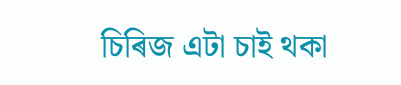চিৰিজ এটা চাই থকা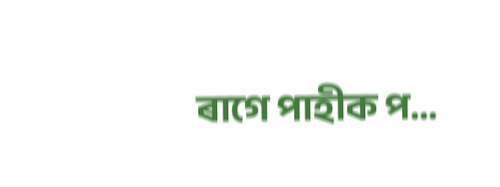ৰাগে পাহীক প...